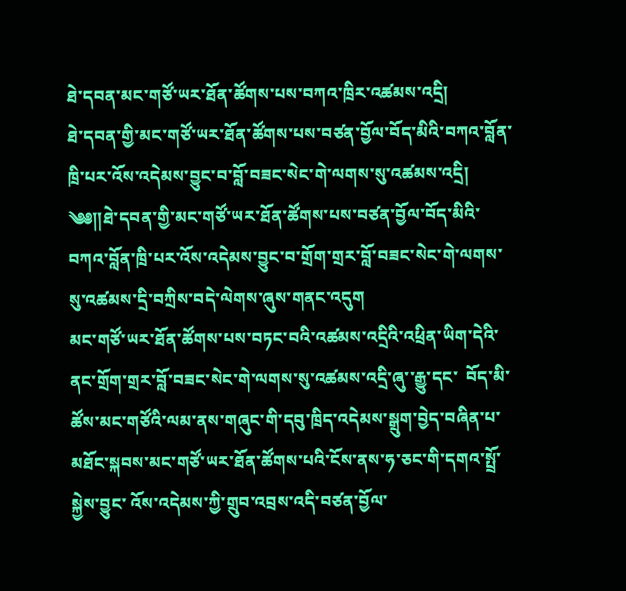ཐེ་དབན་མང་གཙོ་ཡར་ཐོན་ཚོགས་པས་བཀའ་ཁྲིར་འཚམས་འདྲི།
ཐེ་དབན་གྱི་མང་གཙོ་ཡར་ཐོན་ཚོགས་པས་བཙན་བྱོལ་བོད་མིའི་བཀའ་བློན་ཁྲི་པར་འོས་འདེམས་བྱུང་བ་བློ་བཟང་སེང་གེ་ལགས་སུ་འཚམས་འདྲི།
༄༅༎ཐེ་དབན་གྱི་མང་གཙོ་ཡར་ཐོན་ཚོགས་པས་བཙན་བྱོལ་བོད་མིའི་བཀའ་བློན་ཁྲི་པར་འོས་འདེམས་བྱུང་བ་གྲོག་གྲར་བློ་བཟང་སེང་གེ་ལགས་སུ་འཚམས་དྲི་བཀྲིས་བདེ་ལེགས་ཞུས་གནང་འདུག
མང་གཙོ་ཡར་ཐོན་ཚོགས་པས་བཏང་བའི་འཚམས་འདྲིའི་འཕྲིན་ཡིག་དེའི་ནང་གྲོག་གྲར་བློ་བཟང་སེང་གེ་ལགས་སུ་འཚམས་འདྲི་ཞུ་་རྒྱུ་དང་  བོད་མི་ཚོས་མང་གཙོའི་ལམ་ནས་གཞུང་གི་དབུ་ཁྲིད་འདེམས་སྒྲུག་བྱེད་བཞིན་པ་མཐོང་སྐབས་མང་གཙོ་ཡར་ཐོན་ཚོགས་པའི་ངོས་ནས་ཧ་ཅང་གི་དགའ་སྤྲོ་སྐྱེས་བྱུང་ འོས་འདེམས་ཀྱི་གྲུབ་འབྲས་འདི་བཙན་བྱོལ་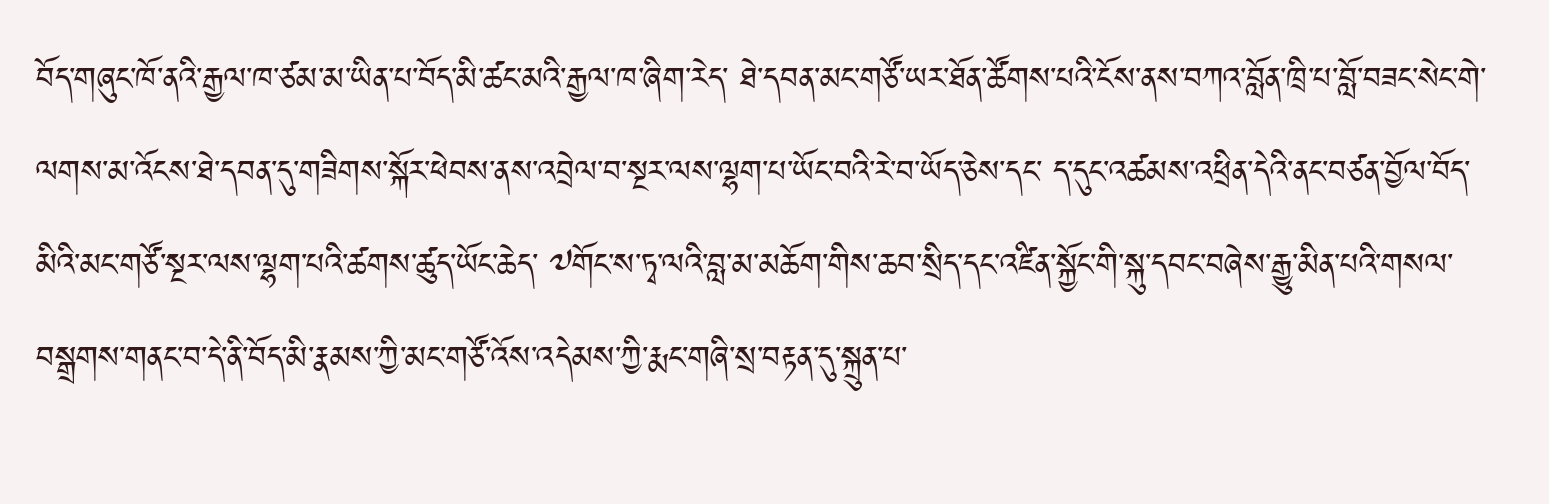བོད་གཞུང་ཁོ་ནའི་རྒྱལ་ཁ་ཙམ་མ་ཡིན་པ་བོད་མི་ཚང་མའི་རྒྱལ་ཁ་ཞིག་རེད་ ཐེ་དབན་མང་གཙོ་ཡར་ཐོན་ཚོགས་པའི་ངོས་ནས་བཀའ་བློན་ཁྲི་པ་བློ་བཟང་སེང་གེ་ལགས་མ་འོངས་ཐེ་དབན་དུ་གཟིགས་སྐོར་ཕེབས་ནས་འབྲེལ་བ་སྔར་ལས་ལྷག་པ་ཡོང་བའི་རེ་བ་ཡོད་ཅེས་དང་ ད་དུང་འཚམས་འཕྲིན་དེའི་ནང་བཙན་བྱོལ་བོད་མིའི་མང་གཙོ་སྔར་ལས་ལྷག་པའི་ཚགས་ཚུད་ཡོང་ཆེད་ ༧གོང་ས་ཏྭ་ལའི་བླ་མ་མཆོག་གིས་ཆབ་སྲིད་དང་འཛིན་སྐྱོང་གི་སྐུ་དབང་བཞེས་རྒྱུ་མིན་པའི་གསལ་བསྒྲགས་གནང་བ་དེ་ནི་བོད་མི་རྣམས་ཀྱི་མང་གཙོ་འོས་འདེམས་ཀྱི་རྨང་གཞི་སྲ་བརྟན་དུ་སྐྲུན་པ་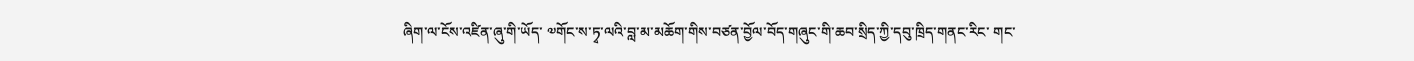ཞིག་ལ་ངོས་འཛིན་ཞུ་གི་ཡོད་ ༧གོང་ས་ཏྭ་ལའི་བླ་མ་མཆོག་གིས་བཙན་བྱོལ་བོད་གཞུང་གི་ཆབ་སྲིད་ཀྱི་དབུ་ཁྲིད་གནང་རིང་ གང་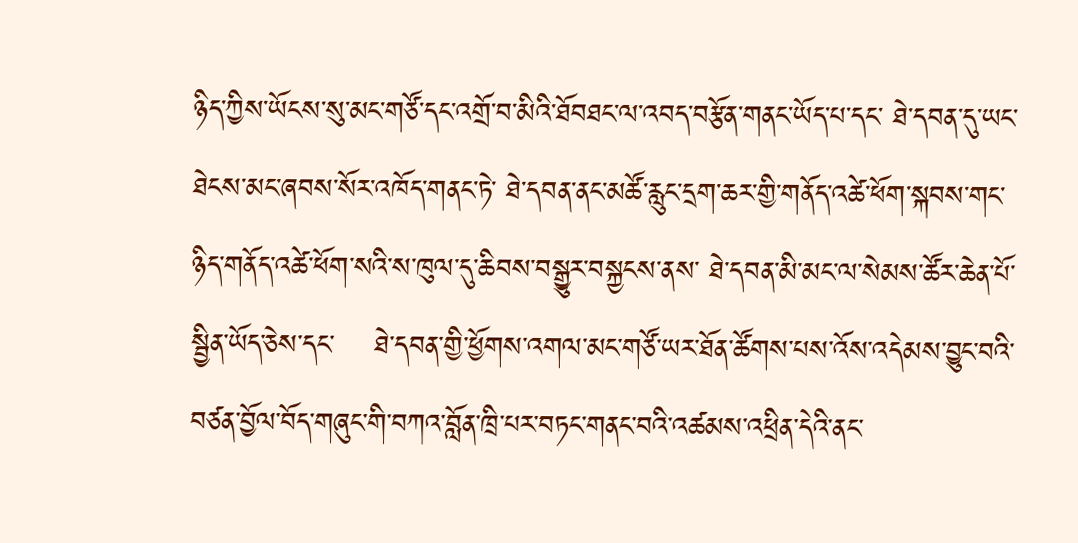ཉིད་ཀྱིས་ཡོངས་སུ་མང་གཙོ་དང་འགྲོ་བ་མིའི་ཐོབཐང་ལ་འབད་བརྩོན་གནང་ཡོད་པ་དང་ ཐེ་དབན་དུ་ཡང་ཐེངས་མང་ཞབས་སོར་འཁོད་གནང་ཏེ་ ཐེ་དབན་ནང་མཚོ་རླུང་དྲག་ཆར་གྱི་གནོད་འཚེ་ཕོག་སྐབས་གང་ཉིད་གནོད་འཚེ་ཕོག་སའི་ས་ཁུལ་དུ་ཆིབས་བསྒྱུར་བསྐྱངས་ནས་ ཐེ་དབན་མི་མང་ལ་སེམས་ཚོར་ཆེན་པོ་སྦྱིན་ཡོད་ཅེས་དང་    ཐེ་དབན་གྱི་ཕྱོགས་འགལ་མང་གཙོ་ཡར་ཐོན་ཚོགས་པས་འོས་འདེམས་བྱུང་བའི་བཙན་བྱོལ་བོད་གཞུང་གི་བཀའ་བློན་ཁྲི་པར་བཏང་གནང་བའི་འཚམས་འཕྲིན་དེའི་ནང་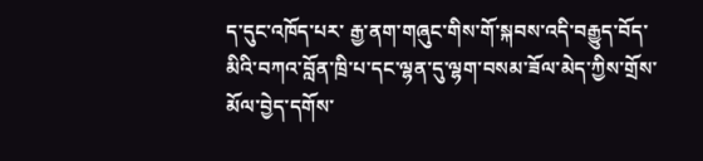ད་དུང་འཁོད་པར་ རྒྱ་ནག་གཞུང་གིས་གོ་སྐབས་འདི་བརྒྱུད་བོད་མིའི་བཀའ་བློན་ཁྲི་པ་དང་ལྷན་དུ་ལྷག་བསམ་ཟོལ་མེད་ཀྱིས་གྲོས་མོལ་བྱེད་དགོས་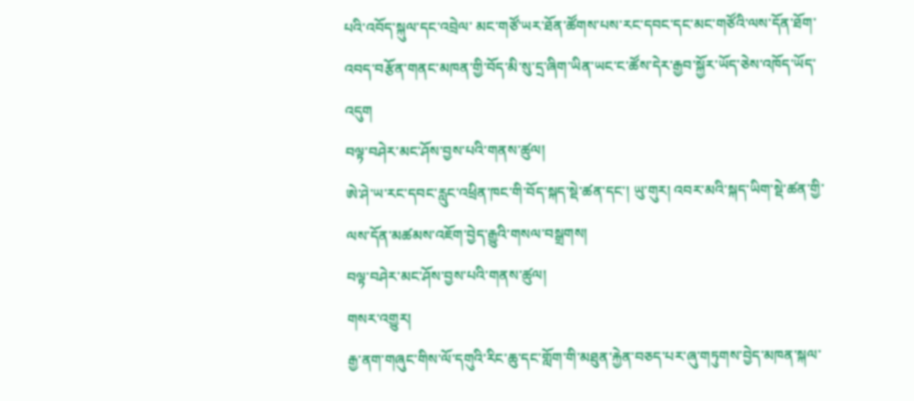པའི་འབོད་སྐུལ་དང་འབྲེལ་ མང་གཙོ་ཡར་ཐོན་ཚོགས་པས་རང་དབང་དང་མང་གཙོའི་ལས་དོན་ཐོག་འབད་བརྩོན་གནང་མཁན་གྱི་བོད་མི་སུ་དྲ་ཞིག་ཡིན་ཡང་ང་ཚོས་དེར་རྒྱབ་སྐྱོར་ཡོད་ཅེས་འཁོད་ཡོད་འདུག
བལྟ་བཤེར་མང་ཤོས་བྱས་པའི་གནས་ཚུལ།
ཨེ་ཤེ་ཡ་རང་དབང་རླུང་འཕྲིན་ཁང་གི་བོད་སྐད་སྡེ་ཚན་དང་། ཡུ་གུར། འབར་མའི་སྐད་ཡིག་སྡེ་ཚན་གྱི་ལས་དོན་མཚམས་འཇོག་བྱེད་རྒྱུའི་གསལ་བསྒྲགས།
བལྟ་བཤེར་མང་ཤོས་བྱས་པའི་གནས་ཚུལ།
གསར་འགྱུར།
རྒྱ་ནག་གཞུང་གིས་ལོ་དགུའི་རིང་ཆུ་དང་གློག་གི་མཐུན་རྐྱེན་བཅད་པར་ཞུ་གཏུགས་བྱེད་མཁན་སྐལ་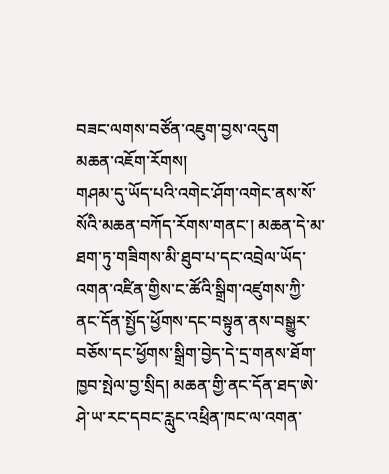བཟང་ལགས་བཙོན་འཇུག་བྱས་འདུག
མཆན་འཇོག་རོགས།
གཤམ་དུ་ཡོད་པའི་འགེང་ཤོག་འགེང་ནས་སོ་སོའི་མཆན་བཀོད་རོགས་གནང་། མཆན་དེ་མ་ཐག་ཏུ་གཟིགས་མི་ཐུབ་པ་དང་འབྲེལ་ཡོད་འགན་འཛིན་གྱིས་ང་ཚོའི་སྒྲིག་འཛུགས་ཀྱི་ནང་དོན་སྤྱོད་ཕྱོགས་དང་བསྟུན་ནས་བསྒྱུར་བཅོས་དང་ཕྱོགས་སྒྲིག་བྱེད་དེ་དྲ་གནས་ཐོག་ཁྱབ་སྤེལ་བྱ་སྲིད། མཆན་གྱི་ནང་དོན་ཐད་ཨེ་ཤེ་ཡ་རང་དབང་རླུང་འཕྲིན་ཁང་ལ་འགན་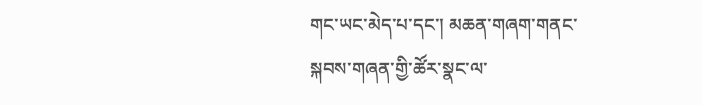གང་ཡང་མེད་པ་དང་། མཆན་གཞག་གནང་སྐབས་གཞན་གྱི་ཚོར་སྣང་ལ་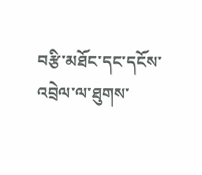བརྩི་མཐོང་དང་དངོས་འབྲེལ་ལ་ཐུགས་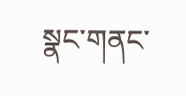སྣང་གནང་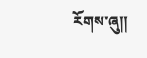རོགས་ཞུ༎